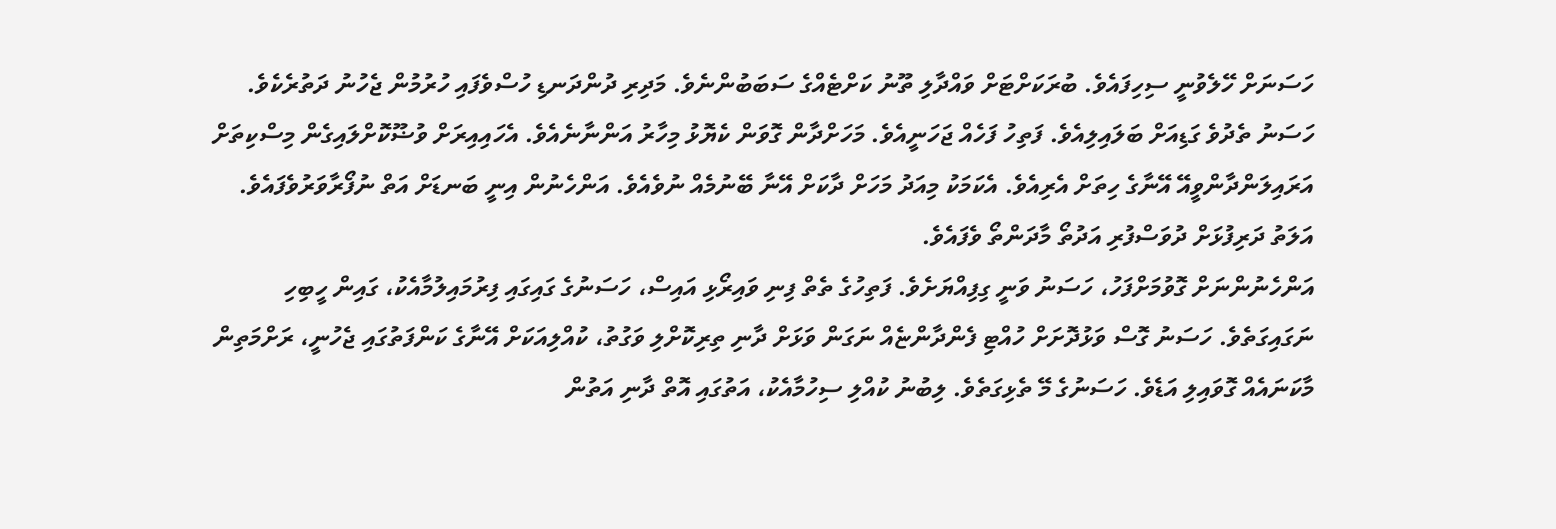ހަސަނަށް ހޭލެވުނީ ސިހިފައެވެ. ބުރަކަށްޓަށް ވައްދާލި ތޫނު ކަށްޓެއްގެ ސަބަބުންނެވެ. މަދިރި ދުންދަނޑި ހުސްވެފައި ހުރުމުން ޖެހުނު ދަތުރެކެވެ. ހަސަނު ތެދުވެ ގަޑިއަށް ބަލައިލިއެވެ. ފަތިހު ފަހެއް ޖަހަނީއެވެ. މަހަށްދާން ގޮވަން ކެޔޮޅު މިހާރު އަންނާނެއެވެ. އެހައިއިރަށް ވުޟޫކޮށްލައިގެން މިސްކިތަށް އަރައިލަންދާންވީއޭ އޭނާގެ ހިތަށް އެރިއެވެ. އެކަމަކު މިއަދު މަހަށް ދާކަށް އޭނާ ބޭނުމެއް ނުވެއެވެ. އަންހެނުން އިނީ ބަނޑަށް އަތް ނުފޯރާވަރުވެފައެވެ. އަލަތު ދަރިފުޅަށް ދުވަސްފުރި އަދުތޯ މާދަންތޯ ވެފައެވެ.
އަންހެނުންނަށް ގޮވުމަށްފަހު، ހަސަނު ވަނީ ގިފިއްޔަށެވެ. ފަތިހުގެ ތެތް ފިނި ވައިރޯޅި އައިސް، ހަސަނުގެ ގައިގައި ފިރުމައިލުމާއެކު، ގައިން ހީބިހި ނަގައިގަތެވެ. ހަސަނު ގޮސް ވަޅުދޮށަށް ހުއްޓި ފެންދާންޏެއް ނަގަން ވަޅަށް ދާނި ތިރިކޮށްލި ވަގުތު، ކުއްލިއަކަށް އޭނާގެ ކަންފަތުގައި ޖެހުނީ، ރަށްމަތިން މާކަނައެއް ގޮވައިލި އަޑެވެ. ހަސަނުގެ މޭ ތެޅިގަތެވެ. ލިބުނު ކުއްލި ސިހުމާއެކު، އަތުގައި އޮތް ދާނި އަތުން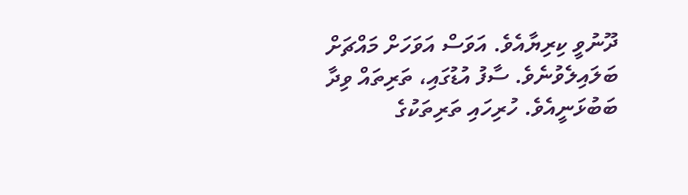ދޫނުވީ ކިރިޔާއެވެ. އަވަސް އަވަހަށް މައްޗަށް ބަލައިލެވުނެވެ. ސާފު އުޑުގައި، ތަރިތައް ވިދާ ބަބުޅަނީއެވެ. ހުރިހައި ތަރިތަކުގެ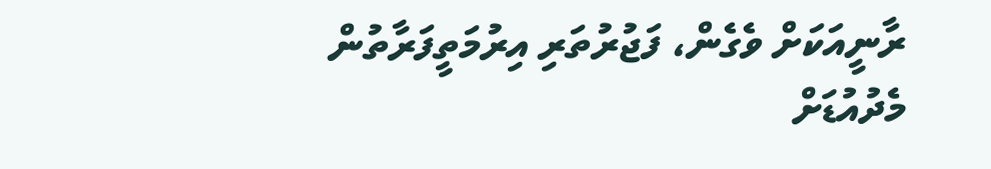ރާނީއަކަށް ވެގެން، ފަޖުރުތަރި އިރުމަތީފަރާތުން މެދުއުޑަށް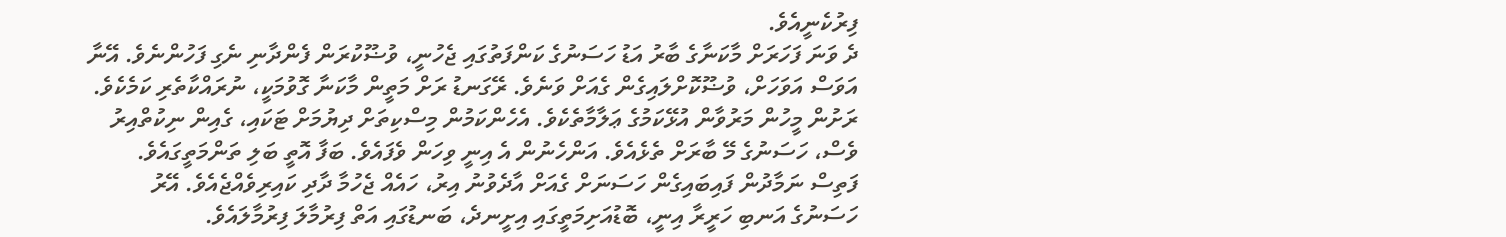ފިރުކެނީއެވެ.
ދެ ވަނަ ފަހަރަށް މާކަނާގެ ބާރު އަޑު ހަސަނުގެ ކަންފަތުގައި ޖެހުނީ، ވުޟޫކުރަން ފެންދާނި ނެގި ފަހުންނެވެ. އޭނާ އަވަސް އަވަހަށް، ވުޟޫކޮށްލައިގެން ގެއަށް ވަނެވެ. ރޭގަނޑު ރަށް މަތީން މާކަނާ ގޮވުމަކީ، ނުރައްކާތެރި ކަމެކެވެ. ރަށުން މީހުން މަރުވާން އުޅޭކަމުގެ ޢަލާމާތެކެވެ. އެހެންކަމުން މިސްކިތަށް ދިޔުމަށް ޓަކައި، ގެއިން ނިކުތްއިރު ވެސް، ހަސަނުގެ މޭ ބާރަށް ތެޅެއެވެ. އަންހެނުން އެ އިނީ ވިހަން ވެފައެވެ. ބަފާ އޮތީ ބަލި ތަންމަތީގައެވެ.
ފަތިސް ނަމާދުން ފައިބައިގެން ހަސަނަށް ގެއަށް އާދެވުނު އިރު، ހައެއް ޖެހުމާ ދާދި ކައިރިވެއްޖެއެވެ. އޭރު ހަސަނުގެ އަނބި ހަރީރާ އިނީ، ބޮޑުއަށިމަތީގައި އިށީނދެ، ބަނޑުގައި އަތް ފިރުމާލަ ފިރުމާލައެވެ.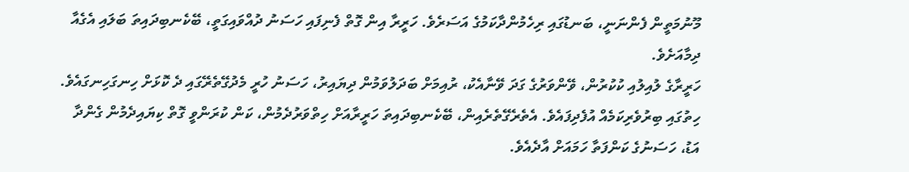މޫނުމަތީން ފެންނަނީ، ބަނޑުގައި ރިހެމުންދާކަމުގެ އަސަރެވެ. ހަރީރާ އިން ގޮތް ފެނިފައި ހަސަނު ދުއްވައިގަތީ، ބޭކެނބިދައިތަ ބަލައި އެގެއާ ދިމާއަށެވެ.
ހަރީރާގެ ލުއިލުއި ކުކުރުން، ވޭންވަރުގެ ގަދަ ވޭނާއެކު، ރުއިމަށް ބަދަލުވަމުން ދިޔައިރު، ހަސަނު ހުރީ މެދުގޭތެރޭގައި ދެ ކޮޅަށް ހިނގަހިނގައެވެ. ހިތުގައި ބިރުވެރިކަމެއް އުފެދިފައެވެ. އެތެރެގޭތެރެއިން، ބޭކެނބިދައިތަ ހަރީރާއަށް ހިތްވަރުދެމުން، ކަން ކުރަންވީ ގޮތް ކިޔައިދެމުން ގެންދާ އަޑު، ހަސަނުގެ ކަންފަތާ ހަމައަށް އާދެއެވެ.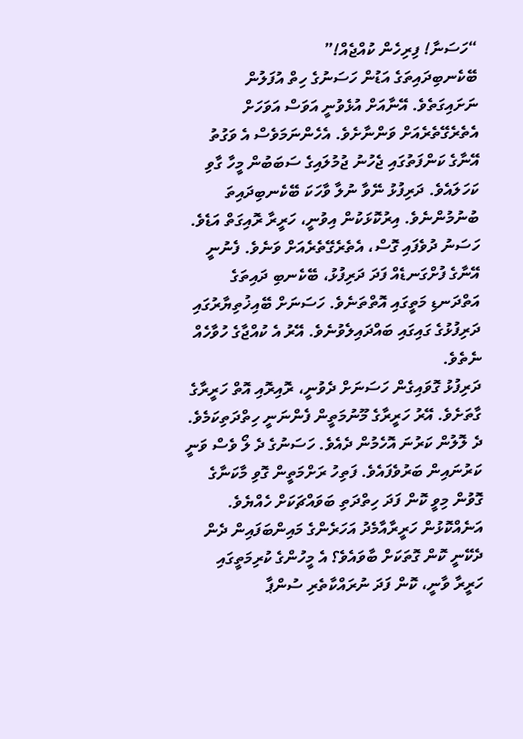“ހަސަނާ! ފިރިހެން ކުއްޖެއް!”
ބޭކެނބިދައިތަގެ އަޑުން ހަސަނުގެ ހިތް އުފަލުން ނަށައިގަތެވެ. އޭނާއަށް އުޅެވުނީ އަވަސް އަވަހަށް އެތެރެގޭތެރެއަށް ވަންނާށެވެ. އެހެންނަމަވެސް އެ ވަގުތު އޭނާގެ ކަންފަތުގައި ޖެހުނު ޖުމުލައިގެ ސަބަބުން މީހާ ގާވި ކަހަލައެވެ. ދަރިފުޅު ނޭވާ ނުލާ ވާހަކަ ބޭކެނބިދައިތަ ބުނުމުންނެވެ. އިރުކޮޅަކުން އިވުނީ، ހަރީރާ ރޮއިގަތް އަޑެވެ. ހަސަނު ދުވެފައި ގޮސް، އެތެރެގޭތެރެއަށް ވަނެވެ. ފެނުނީ އޭނާގެ ފުށްގަނޑެއް ފަދަ ދަރިފުޅު، ބޭކެނބި ދައިތަގެ އަތްދަނޑި މަތީގައި އޮތްތަނެވެ. ހަސަނަށް ބޭއިޚުތިޔާރުގައި ދަރިފުޅުގެ ގައިގައި ބައްދައިލެވުނެވެ. އޭރު އެ ކުއްޖާގެ ހުވާހެއް ނެތެވެ.
ދަރިފުޅު ގޮވައިގެން ހަސަނަށް ދެވުނީ، ރޮއިރޮއި އޮތް ހަރީރާގެ ގާތަށެވެ. އޭރު ހަރީރާގެ މޫނުމަތީން ފެންނަނީ ހިތްދަތިކަމެވެ. ދެ ލޮލުން ކަރުނަ އޮހެމުން ދެއެވެ. ހަސަނުގެ ދެ ލޯ ވެސް ވަނީ ކަރުނައިން ބަރުވެފައެވެ. ފަތިހު ރަށްމަތީން ގޮވި މާކަނާގެ ގޮވުން މިވީ ކޮން ފަދަ ހިތްދަތި ބަވައްޗަކަށް ހެއްޔެވެ. އަނެއްކޮޅުން ހަރީރާއާމެދު އަހަރެންގެ މައިންބަފައިން ދެން ދެކޭނީ ކޮން ގޮތަކަށް ބާވައެވެ؟ އެ މީހުންގެ ކުރިމަތީގައި ހަރީރާ ވާނީ، ކޮން ފަދަ ނުރައްކާތެރި ސުންޕާ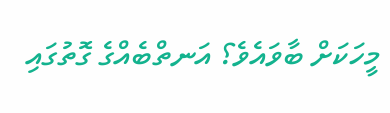މީހަކަށް ބާވައެވެ؟ އަނތްބެއްގެ ގޮތުގައި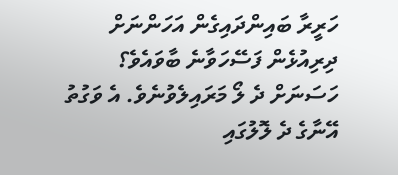ހަރީރާ ބައިންދައިގެން އަހަންނަށް ދިރިއުޅެން ފަސޭހަވާނެ ބާވައެވެ؟ ހަސަނަށް ދެ ލޯ މަރައިލެވުނެވެ. އެ ވަގުތު އޭނާގެ ދެ ލޮލުގައި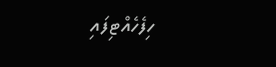ހިފެހެއްޓިފައި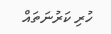ހުރި ކަރުނަތައް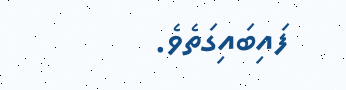ފައިބައިގަތެވެ.